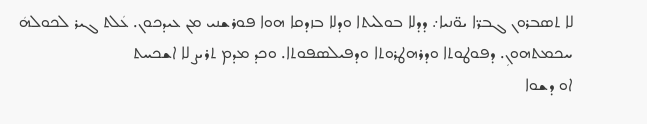ܠܐ ܬܣܒܪܘܢ ܓܒܪ̈ܐ ܝܘ̈ܢܝܐ܇ ܕܕܠܐ ܒܘܠܝܬܐ ܘܕܠܐ ܒܙܕܩܐ ܗܘܐ ܦܘܪܫܢܝ ܡܢ ܥܝܕܟܘܢ. ܥܿܠܬ ܓܝܪ ܠܟܘܠܗܿ ܚܟܡܬܗܘܢܼ. ܕܦܘܛܘܬܐ ܘܕܪܗܛܪܘܬܐ ܘܕܦܝܠܣܦܘܬܐ. ܘܟܕ ܡܕܡ ܬܪܝܨ ܠܐ ܐܫܟܚܬ
ܐܘ ܕܫܘܐ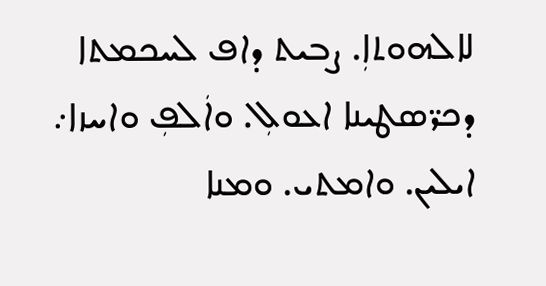ܠܐܠܗܘܬܐܼ. ܨܒܝܬ ܕܐܦ ܠܚܟܡܬܐ ܕܟܪ̈ܣܛܝܢܐ ܐܥܘܠܼ. ܘܐܿܠܦܼ ܘܐܚܙܐ܇ ܐܝܠܝܢ. ܘܐܡܬܝ. ܘܡܢܐ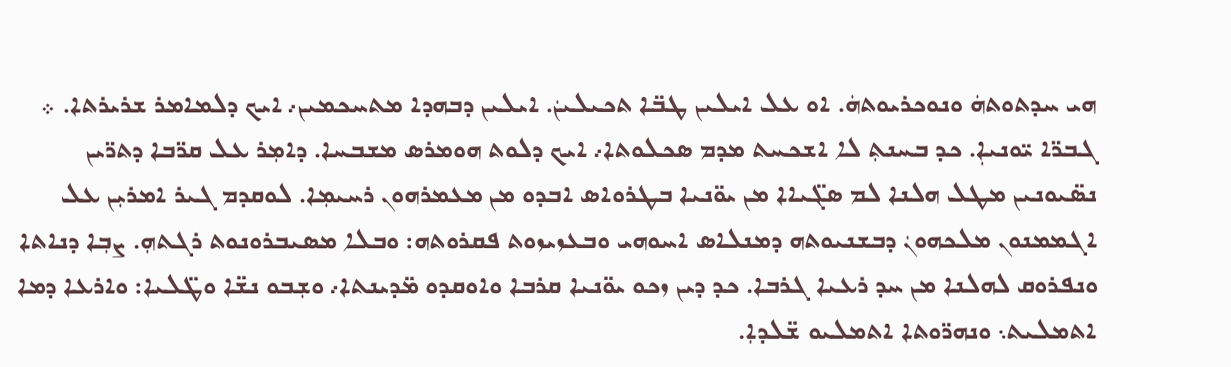ܗܝ ܚܕܬܘܬܗܿ ܘܢܘܟܪܝܘܬܗܿ. ܐܘ ܥܠ ܐܝܠܝܢ ܛܒ̈ܐ ܬܟܝܠܝܢܿ. ܐܝܠܝܢ ܕܒܗܕܐ ܡܬܚܟܡܝܢ܇ ܐܝܟ ܕܠܡܐܡܪ ܫܪܝܪܬܐ. ܀ ܓܒܪ̈ܐ ܝ̈ܘܢܝܐܼ. ܟܕ ܒܚܢܬܼ ܠܐ ܐܫܟܚܬ ܡܕܡ ܣܟܠܘܬܐ܇ ܐܝܟ ܕܠܘܬ ܗܘܡܪܣ ܡܫܒܚܐ. ܕܐܡܼܪ ܥܠ ܩܪ̈ܒܐ ܕܬܪ̈ܝܢ ܢܣ̈ܝܘܢܝܢ ܡܛܠ ܗܠܢܐ ܠܡ ܣܓ̈ܝܐܐ ܡܢ ܝܘ̈ܢܝܐ ܒܛܪܘܐܣ ܐܒܕܘ ܡܢ ܡܥܡܪܗܘܢ ܪܚܝܡܼܐ. ܠܘܩܕܡ ܓܝܪ ܐܡܪܝܼܢ ܥܠ ܐܓܡܡܢܘܢ ܡܠܟܗܘܢܿ ܕܒܫܢܝܘܬܗ ܕܡܢܠܐܣ ܐܚܘܗܝ ܘܒܥܙܝܙܘܬ ܦܩܪܘܬܗ: ܘܒܠܐ ܡܣܝܒܪܘܢܘܬ ܪܓܬܗܼ. ܨܒܼܐ ܕܢܐܬܐ ܘܢܦܪܘܩ ܠܗܠܢܐ ܡܢ ܚܕ ܪܥܝܐ ܓܪܒܐ. ܟܕ ܕܝܢ ܙܟܘ ܝܘ̈ܢܝܐ ܩܪܒܐ ܘܐܘܩܕܘ ܡ̈ܕܝܢܬܐ܇ ܘܫܼܒܘ ܢܫ̈ܐ ܘܛ̈ܠܝܐ: ܘܐܪܥܐ ܕܡܐ ܐܬܡܠܝܬ܆ ܘܢܗܪ̈ܘܬܐ ܐܬܡܠܝܘ ܫ̈ܠܕܐܼ.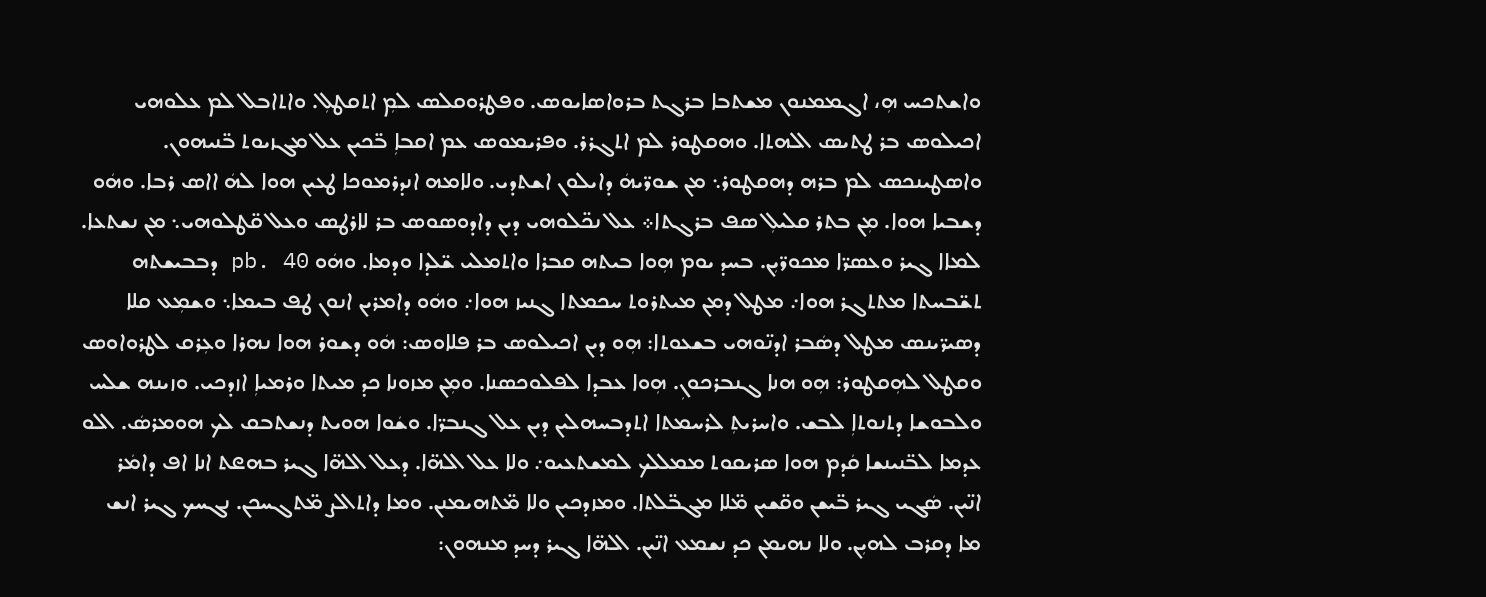ܘܐܫܬܟܚ ܗܼ، ܐܓܡܡܢܘܢ ܡܫܬܒܐ ܒܪܓܬ ܒܪܘܐܣܐܝܘܣ. ܘܦܛܪܘܩܠܣ ܠܡܼ ܐܬܩܛܠܼ. ܘܐܬܐܒܠ ܠܡ ܥܠܘܗܝ ܐܟܝܠܘܣ ܒܪ ܛܬܝܣ ܐܠܗܬܐ. ܘܗܩܛܘܪ ܠܡ ܐܬܓܪܪ. ܘܦܪܝܡܘܣ ܥܡ ܐܩܒܐܼ ܒ̈ܟܝܢ ܥܠ ܡܓܙܝܘܬ ܒ̈ܢܝܗܘܢ. ܘܐܣܛܝܢܟܣ ܠܡ ܒܪܗ ܕܗܩܛܘܪ܆ ܡܢ ܫܘܪ̈ܝܗܿ ܕܐܝܠܘܢ ܐܫܬܕܝ. ܘܠܐܡܗ ܐܢܕܪܡܘܟܐ ܛܥܝܢ ܗܘܐ ܠܗܿ ܐܐܣ ܪܒܐ. ܘܗܿܘ ܕܫܒܝܐ ܗܘܐ. ܡܼܢ ܒܬܪ ܩܠܝܠܼ ܣܦ ܒܪܓܬܐ܀ ܥܠ ܢܟ̈ܠܘܗܝ ܕܝܢ ܕܐܕܘܣܘܣ ܒܪ ܠܐܪܛܣ ܘܥܠ ܩ̈ܛܠܘܗܝ܆ ܡܢ ܢܫܬܥܐ. ܠܡܐܐ ܓܝܪ ܘܥܣܪ̈ܐ ܡܟܘܪ̈ܝܼܢ. ܒܚܕ ܝܘܡ ܗܼܘܐ ܒܝܬܗ ܩܒܪܐ ܘܐܬܡܠܝ ܫ̈ܠܕܐ ܘܕܡܐ. ܘܗܿܘ pb. 40 ܕܒܒܝܫܬܗ ܬܫ̈ܒܚܬܐ ܡܬܬܓܪ ܗܘܐ܇ ܡܛܠ ܕܡܢ ܡܝܬܪܘܬ ܚܟܡܬܐ ܓܢܝܙ ܗܘܐ܇ ܘܗܿܘ ܕܐܡܪܝܢ ܐܢܘܢ ܛܦ ܒܝܡܐ܆ ܘܫܡܼܥ ܩܠܐ ܕܣܝܪ̈ܝܢܣ ܡܛܠ ܕܣܿܒܪ ܐܕܢ̈ܘܗܝ ܒܫܥܘܬܐ: ܗܼܘ ܕܝܢ ܐܟܝܠܘܣ ܒܪ ܦܠܐܘܣ: ܗܿܘ ܕܫܘܪ ܗܘܐ ܢܗܪܐ ܘܥܼܪܩ ܠܛܪܘܐܘܣ ܘܩܛܠ ܠܗܼܩܛܘܪ: ܗܼܘ ܗܢܐ ܓܢܒܪܟܘܢܼ. ܗܼܘܐ ܥܒܕܐ ܠܦܠܘܟܣܢܐ. ܘܡܼܢ ܡܙܘܢܐ ܟܕ ܡܝܬܐ ܘܪܡܝܐܼ ܐܙܕܟܝ. ܘܙܝܢܗ ܫܠܚ ܘܠܒܘܫܐ ܕܬܢܘܬܐܼ ܠܒܫ. ܘܐܚܪܝܬܼ ܠܪܚܡܬܐ ܐܬܕܒܚܗܠܝܢ ܕܝܢ ܥܠ ܓܢܒܪ̈ܐ. ܘܫܿܘܐ ܗܘܝܬ ܕܢܫܬܒܩ ܠܟ ܗܘܡܪܣܿ. ܐܠܘ ܥܕܡܐ ܠܒ̈ܢܝܢܫܐ ܩܿܕܡ ܗܘܐ ܣܪܝܩܘܬ ܡܡܠܠܟ ܠܡܫܬܥܝܘ܇ ܘܠܐ ܥܠ ܐܠܗ̈ܐ. ܕܥܠ ܐܠܗ̈ܐ ܓܝܪ ܒܗܧܬ ܐܢܐ ܐܦ ܕܐܡܿܪ ܐܢ̈ܝܢ. ܣܿܓܝ ܓܝܪ ܒ̈ܝܫܢ ܘܩ̈ܫܝܢ ܡ̈ܠܐ ܡܓܒ̈ܠܬܐ. ܘܡܙܕܟܝܢ ܘܠܐ ܡ̈ܬܗܝܡܢܢ. ܘܡܐ ܕܐܬܐܠܨ ܡ̈ܬܓܚܟܢ. ܢܓܚܟ ܓܝܪ ܐܢܫ ܡܐ ܕܩܪܒ ܠܗܝܼܢ. ܘܠܐ ܢܗܝܡܢ ܟܕ ܢܫܡܥ ܐܢ̈ܝܢ. ܐܠܗ̈ܐ ܓܝܪ ܕܚܕ ܡܢܗܘܢ: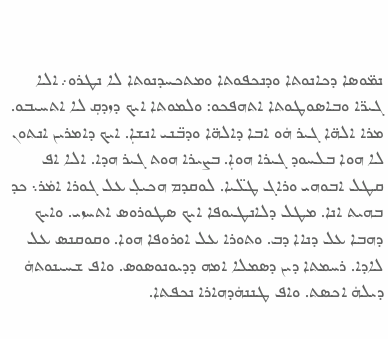ܢܡ̈ܘܣܐ ܕܟܐܢܘܬܐ ܘܕܢܟܦܘܬܐ ܘܡܬܟܚܕܢܘܬܐ ܠܐ ܢܛܪܘ܇ ܐܠܐ ܓܝܪ̈ܐ ܘܒܐܣܘܛܘܬܐ ܐܬܗܦܟܘ: ܘܠܡܘܬܐ ܐܝܟ ܕܙܕܩܼ ܠܐ ܐܬܚܝܒܘ. ܡܪܐ ܐܠܗ̈ܐ ܓܝܪ ܗܿܘ ܐܒܐ ܕܐܠܗ̈ܐ ܘܕܒ̈ܢܝ ܐܢܫܐܼ. ܐܝܟ ܕܐܡܪܝܢ ܐܢܬܘܢ ܠܐ ܗܘܐ ܒܠܚܘܕ ܓܝܪܐ ܗܘܐܼ. ܒܨܝܪܐ ܗܘܬ ܓܝܪ ܗܕܐ. ܐܠܐ ܐܦ ܩܛܠ ܐܒܘܗܝ ܘܪܐܓ ܛܠ̈ܝܐ. ܠܘܩܕܡ ܗܟܝܠܼ ܥܠ ܓܘܪܐ ܐܡܿܪ܆ ܟܕ ܒܗܝܬ ܐܢܐ. ܡܛܠ ܕܠܐܢܛܝܘܦܐ ܐܝܟ ܣܛܘܪܘܣ ܐܬܚܙܝ. ܘܐܝܟ ܕܗܒܐ ܥܠ ܕܢܐܐ ܕܒ. ܘܬܘܪܐ ܥܠ ܐܘܪܘܦܐ ܗܘܐ. ܘܩܘܩܢܣ ܥܠ ܠܐܕܐ. ܪܚܡܬܐ ܕܝܢ ܕܣܡܠܐ ܐܡܗ ܕܕܝܘܢܘܣܘܣ. ܘܐܦ ܫܚܝܢܘܬܗܿ ܕܝܠܗܿ ܐܟܣܬ. ܘܐܦ ܛܢܢܗܿܕܗܐܪܐ ܢܟܦܬܐ.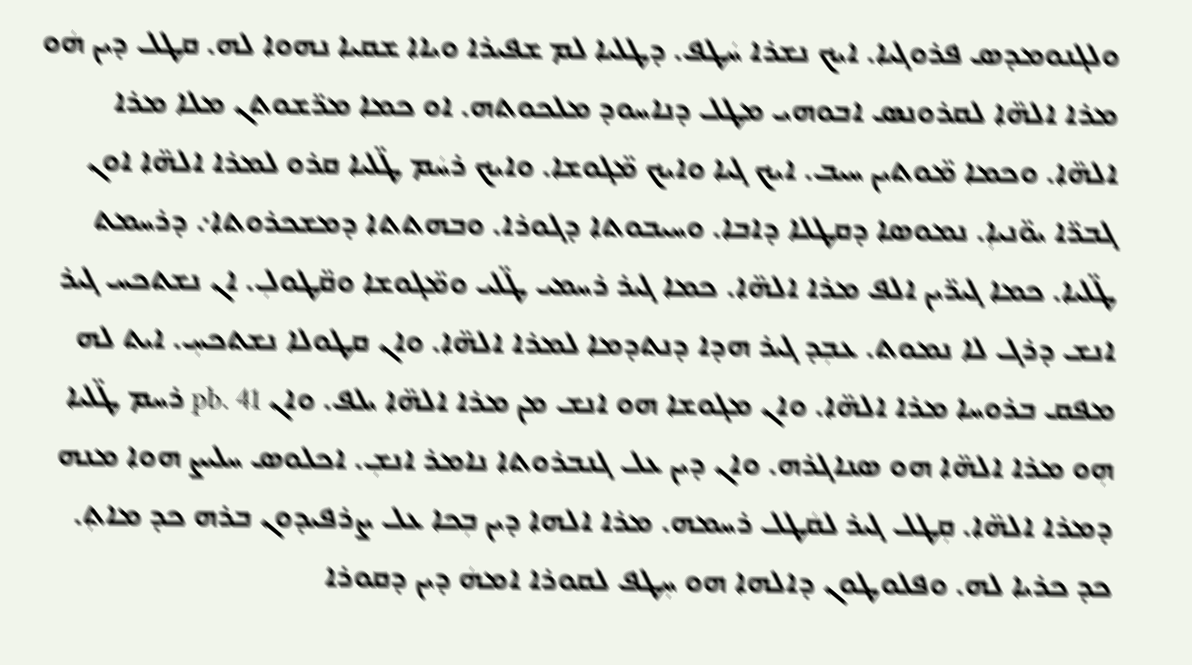ܘܠܓܢܘܡܕܣ ܦܪܘܓܝܐ. ܐܝܟ ܢܫܪܐ ܚܿܛܦ. ܕܛܠܝܐ ܠܡ ܫܦܝܪܐ ܘܝܐܐ ܫܩܝܐ ܢܗܘܐ ܠܗ. ܩܛܠ ܕܝܢ ܗܿܘ ܡܪܐ ܐܠܗ̈ܐ ܠܩܪܘܢܣ ܐܒܘܗܝ ܡܛܠ ܕܢܐܚܘܕ ܡܠܟܘܬܗ. ܐܘ ܟܡܐ ܡܪ̈ܫܘܬܢ ܡܠܐ ܡܪܐ ܐܠܗ̈ܐ. ܘܟܡܐ ܡ̈ܘܬܝܢ ܚܝܒ. ܐܝܟ ܓܝܐ ܘܐܝܟ ܡ̈ܓܘܫܐ. ܘܐܝܟ ܪܚܿܡ ܛ̈ܠܝܐ ܩܪܘ ܠܡܪܐ ܐܠܗ̈ܐ ܐܘܢ ܓܒܪ̈ܐ ܝܘ̈ܢܝܐܼ. ܢܡܘܣܐ ܕܩܛܠܐ ܕܐܒܐ. ܘܚܝܒܘܬܐ ܕܓܘܪܐ. ܘܒܗܬܬܐ ܕܡܫܟܪܘܬܐ܇ ܕܪܚܡܬ ܛ̈ܠܝܐ. ܟܡܐ ܓܝܪ̈ܝܢ ܐܠܦ ܡܪܐ ܐܠܗ̈ܐ. ܟܡܐ ܓܝܪ ܪܚܡܝ ܛ̈ܠܝ ܘܡ̈ܓܘܫܐ ܘܩ̈ܛܘܠܼ. ܐܢ ܢܫܬܟܚ ܓܝܪ ܐܢܫ ܕܪܓ ܠܐ ܢܡܘܬ. ܥܒܼܕ ܓܝܪ ܗܕܐ ܕܢܬܕܡܐ ܠܡܪܐ ܐܠܗ̈ܐ. ܘܐܢ ܩܛܘܠܐ ܢܫܬܟܚܼ. ܐܝܬ ܠܗ ܡܦܩ ܒܪܘܚܐ ܡܪܐ ܐܠܗ̈ܐ. ܘܐܢ ܡܓܘܫܐ ܗܘ ܐܢܫ ܡܢ ܡܪܐ ܐܠܗ̈ܐ ܝܠܦ. ܘܐܢ pb. 41 ܪܚܡ ܛ̈ܠܝܐ ܗܼܘ ܡܪܐ ܐܠܗ̈ܐ ܗܘ ܣܢܐܓܪܗ. ܘܐܢ ܕܝܢ ܥܠ ܓܢܒܪܘܬܐ ܢܐܡܪ ܐܢܫܼ. ܐܟܠܘܣ ܚܠܝܨ ܗܘܐ ܡܢܗ ܕܡܪܐ ܐܠܗ̈ܐ. ܩܼܛܠ ܓܝܪ ܠܩܿܛܠ ܪܚܡܗ. ܡܪܐ ܐܠܗܐ ܕܝܢ ܒܼܟܐ ܥܠ ܨܪܦܝܕܘܢ ܒܪܗ ܟܕ ܡܐܬܼ. ܟܕ ܟܪܝܐ ܠܗ. ܘܦܠܘܛܘܢ ܕܐܠܗܐ ܗܘ ܚܼܛܦ ܠܩܘܪܐ ܐܡܗܿ ܕܝܢ ܕܩܘܪܐ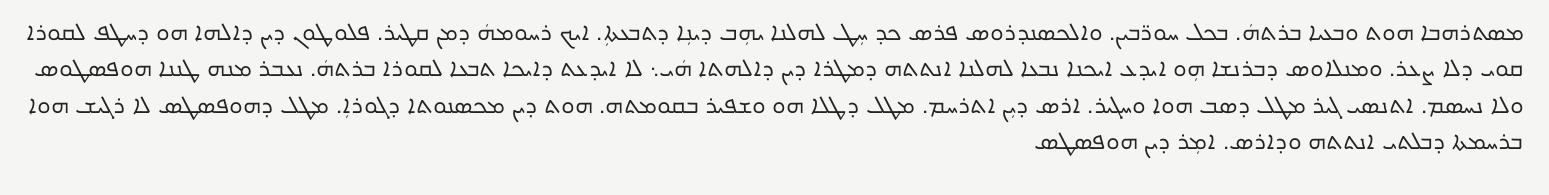ܡܣܬܪܗܒܐ ܗܘܬ ܘܒܥܝܐ ܒܪܬܗܿ. ܒܟܠ ܚܘܪ̈ܒܝܢ. ܘܐܠܟܣܢܕܪܘܣ ܦܪܣ ܟܕ ܚܼܛ ܠܗܠܢܐ ܝܗܼܒ ܕܝܢܼܐ ܕܬܒܥܬܐܼ. ܐܝܟ ܪܚܘܡܗܿ ܕܡܢ ܩܛܝܪ. ܦܠܘܛܘܢ ܕܝܢ ܕܐܠܗܐ ܗܘ ܕܚܛܦ ܠܩܘܪܐ ܩܘܝ ܕܠܐ ܨܥܪ. ܘܡܢܠܐܘܣ ܕܒܪܢܫܐ ܗܼܘ ܐܝܕܥ ܐܝܟܢܐ ܢܒܥܐ ܠܗܠܢܐ ܐܢܬܬܗ ܕܡܛܪܐ ܕܝܢ ܕܐܠܗܬܐ ܗܿܝ܆ ܠܐ ܐܝܕܥܬ ܕܐܝܟܐ ܬܒܥܐ ܠܩܘܪܐ ܒܪܬܗܿ. ܢܥܒܪ ܡܢܗ ܛܢܢܐ ܗܘܦܣܛܘܣ ܘܠܐ ܢܚܣܡ. ܐܬܢܣܝ ܓܝܪ ܡܛܠ ܕܣܒ ܗܘܐ ܘܚܓܝܪ. ܐܪܣ ܕܝܼܢ ܐܬܪܚܡ. ܡܛܠ ܕܛܠܐ ܗܘ ܘܫܦܝܪ ܒܩܘܡܬܗ. ܗܘܬ ܕܝܢ ܡܟܣܢܘܬܐ ܕܓܘܪܐܼ. ܡܛܠ ܕܗܘܦܣܛܣ ܠܐ ܪܓܝܫ ܗܘܐ ܒܪܚܡܬܐ ܕܒܠܬܝ ܐܢܬܬܗ ܘܕܐܪܣ. ܐܡܼܪ ܕܝܢ ܗܘܦܣܛܣ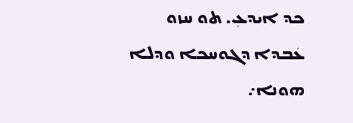ܟܕ ܐܝܕܥܼ. ܬܘ ܚܙܘ ܥܿܒܕܐ ܕܓܘܚܟܐ ܘܕܠܐ ܗܘܢܐ܇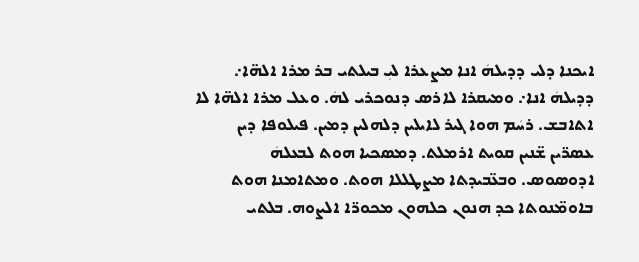ܐܝܟܢܐ ܕܠܝ ܕܕܝܠܗܿ ܐܢܐ ܡܨܥܪܐ ܠܝܼ ܒܝܠܬܝ ܒܪ ܡܪܐ ܐܠܗ̈ܐ܇ ܕܕܝܠܗܿ ܐܢܐ܇ ܘܡܝܩܪܐ ܠܐܪܣ ܕܢܘܟܪܝ ܠܗܿ. ܘܥܠ ܡܪܐ ܐܠܗ̈ܐ ܠܐ ܐܬܐܒܫ. ܪܚܿܡ ܗܘܐ ܓܝܪ ܠܐܝܠܝܢ ܕܠܗܠܝܢ ܕܡܝܢ. ܦܝܠܘܦܐ ܕܝܢ ܥܣܪ̈ܝܢ ܫ̈ܢܝܢ ܩܘܝܬ ܐܪܡܠܬ. ܕܡܣܟܝܐ ܗܘܬ ܠܒܥܠܗܿ ܐܕܘܣܘܣ. ܘܒܥ̈ܒܝܕܬܐ ܡܨܛܠܠܐ ܗܘܬ. ܘܡܬܐܡܢܐ ܗܘܬ ܒܐܘܡ̈ܢܘܬܐ ܟܕ ܗܢܘܢ ܟܠܗܘܢ ܡܟܘܪ̈ܐ ܐܠܨܘܗ. ܒܠܬܝ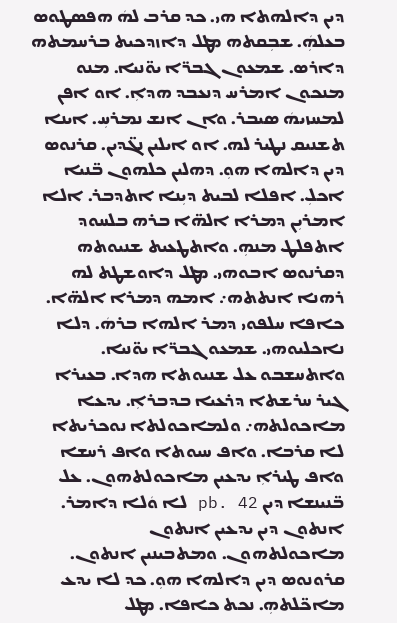ܕܝܢ ܕܐܠܗܬܐ ܗܝ. ܟܕ ܩܪܒ ܠܗܿ ܗܦܣܛܘܣ ܒܥܠܗܼܿ. ܫܒܼܩܬܗ ܡܛܠ ܕܐܙܕܟܝܬ ܒܪܚܡܬܗ ܕܐܪܣ. ܫܡܥܘܢ ܓܒܪ̈ܐ ܝܘ̈ܢܝܐ. ܡܢܘ ܡܢܟܘܢ ܐܡܪܚ ܕܢܥܒܕ ܗܕܐܼ. ܐܘ ܐܦܢ ܠܡܚܙܝܗܿ ܣܝܒܪ. ܘܐܢ ܐܢܫ ܢܡܪܚܼ. ܐܝܢܐ ܬܫܢܝܩ ܢܛܝܪ ܠܗ. ܐܘ ܐܝܠܝܢ ܢܓ̈ܕܝܢ. ܩܪܢܘܣ ܕܝܢ ܕܐܠܗܐ ܗܘܼ. ܕܗܠܝܢ ܟܠܗܘܢ ܒ̈ܢܝܐ ܐܟܠܼ. ܐܦܠܐ ܠܒܝܬ ܕܝܼܢܐ ܐܬܕܒܪ. ܐܠܐ ܐܡܪܝܼܢ ܕܡܪܐ ܐܠܗ̈ܐ ܒܪܗ ܒܠܚܘܕ ܐܬܦܠܛ ܡܢܗܼ. ܘܐܬܛܥܝܬ ܫܢܝܘܬܗ ܕܩܪܢܘܣ ܐܒܘܗܝ. ܡܛܠ ܕܐܘܫܛܬ ܠܗ ܪܗܢܐ ܐܢܬܬܗ܇ ܐܡܗ ܕܡܪܐ ܐܠܗ̈ܐ. ܟܐܦܐ ܚܠܦܘܝ ܕܡܪ ܐܠܗܐ ܒܪܗܿ. ܕܠܐ ܢܐܟܠܝܘܗܝ. ܫܡܥܘ ܓܒܪ̈ܐ ܝܘ̈ܢܝܐ. ܘܐܬܚܫܒܘ ܥܠ ܫܢܝܘܬܐ ܗܕܐ. ܒܥܝܪܐ ܓܝܪ ܚܪܫܬܐ ܕܪܥܝܐ ܒܕܒܪܐܼ. ܝܕܥܐ ܡܐܟܘܠܬܗ܇ ܘܠܡܐܟܘܠܬܐ ܢܘܟܪܝܬܐ ܠܐ ܩܪܒܐ. ܘܐܦ ܚܝܘܬܐ ܘܐܦ ܪܚܫܐ ܘܐܦ ܛܝܪܐܼ ܝܕܥܝܢ ܡܐܟܘܠܬܗܘܢ. ܥܠ ܒ̈ܢܝܢܫܐ ܕܝܢ pb. 42 ܠܐ ܘܿܠܐ ܕܐܡܪ. ܐܢܬܘܢ ܕܝܢ ܝܕܥܝܢ ܐܢܬܘܢ ܡܐܟܘܠܬܗܘܢ. ܘܡܬܒܝܢܝܢ ܐܢܬܘܢ. ܩܪܘܢܘܣ ܕܝܢ ܕܐܠܗܐ ܗܘܼ. ܟܕ ܠܐ ܝܕܥ ܡܐܟ̈ܠܬܗܼ. ܢܟܬ ܟܐܦܐ. ܡܛܠ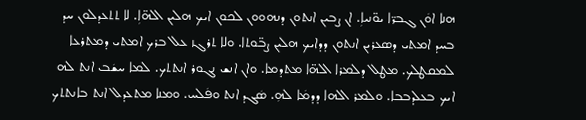ܗܢܐ ܐܘܿܢ ܓܒܪ̈ܐ ܝܘ̈ܢܝܐܼ. ܐܢ ܨܒܝܢ ܐܢܬܘܢ ܕܢܗܘܘܢ ܠܟܘܢ ܐܝܟ ܗܠܝܢ ܐܠܗ̈ܐܼ. ܠܐ ܬܬܥܕܠܘܢ ܚܕ ܒܚܕ ܐܡܬܝ ܕܣܥܪܝܢ ܐܢܬܘܢ ܕܕܐܝܟ ܗܠܝܢ ܨܒ̈ܘܬܐ. ܘܠܐ ܬܪܓܙ ܥܠ ܒܪܟ ܐܡܬܝ ܕܡܬܪܥܐ ܠܡܩܛܠܟ. ܡܛܠ ܕܠܡܪܐ ܐܠܗ̈ܐ ܡܬܕܡܐ. ܘܐܢ ܐܢܫ ܢܓܘܪ ܐܢܬܬܟ. ܠܡܐ ܚܫܿܒ ܐܢܬ ܠܗ ܐܝܟ ܒܥܠܕܒܒܐ. ܘܠܡܪ ܐܠܗܐ ܕܕܡܿܐ ܠܗܼ. ܣܿܓܕ ܐܢܬ ܘܦܿܠܚ. ܘܡܢܐ ܡܬܥܕܠ ܐܢܬ ܒܐܢܬܬܟ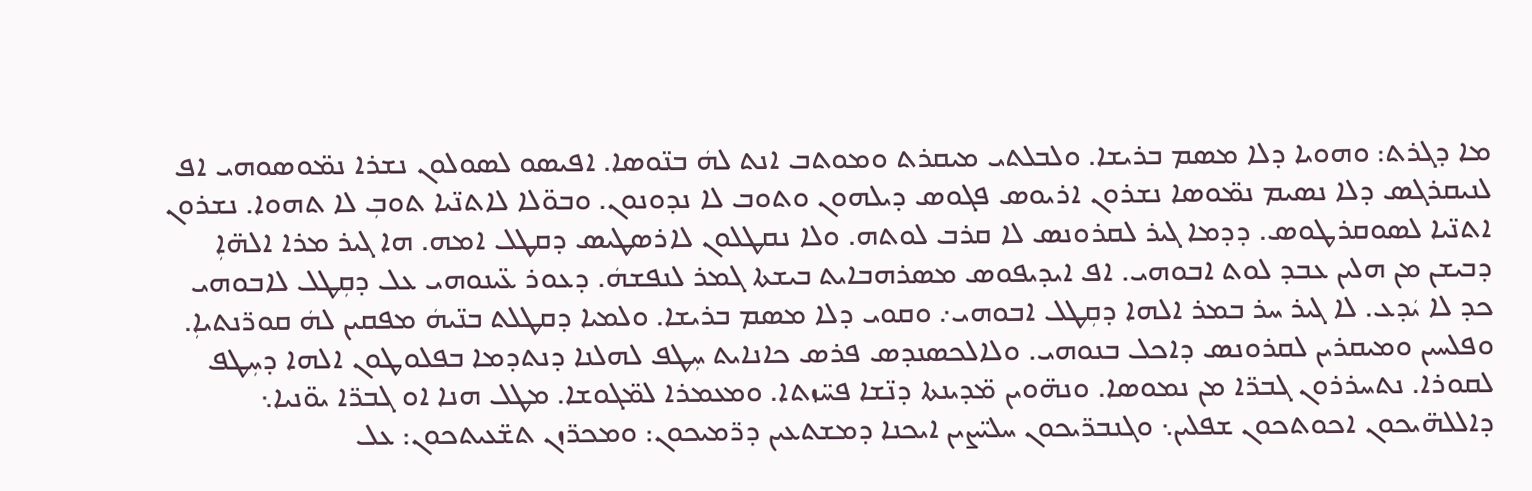ܡܐ ܕܓܪܬ: ܘܗܘܝܐ ܕܠܐ ܡܣܡ ܒܪܝܫܐ. ܘܠܒܠܬܝ ܡܝܩܪܬ ܘܡܘܬܒ ܐܢܬ ܠܗܿ ܒܢ̈ܘܣܐ. ܐܦܝܣܘ ܠܣܘܠܘܢ ܢܫܪܐ ܢܡ̈ܘܣܘܗܝ ܐܦ ܠܢܝܩܪܓܣ ܕܠܐ ܢܣܝܡ ܢܡ̈ܘܣܐ ܢܫܪܘܢ ܐܪܝܘܣ ܦܓܘܣ ܕܝܠܗܘܢ ܘܬܘܒ ܠܐ ܢܕܘܢܘܢ. ܘܒܘ̈ܠܐ ܠܐܬܢ̈ܝܐ ܬܘܒܼ ܠܐ ܬܗܘܐ. ܢܫܪܘܢ ܐܬܢ̈ܝܐ ܠܣܘܩܪܛܘܣ. ܕܕܡܐ ܓܝܪ ܠܩܪܘܢܣ ܠܐ ܩܪܒ ܠܘܬܗ. ܘܠܐ ܢܩܛܠܘܢ ܠܐܪܣܛܝܣ ܕܩܛܠ ܐܡܗ. ܗܐ ܓܝܪ ܡܪܐ ܐܠܗ̈ܐܼ ܕܒܝܫܢ ܡܢ ܗܠܝܢ ܥܒܕ ܠܘܬ ܐܒܘܗܝ. ܐܦ ܐܝܕܝܦܘܣ ܡܣܪܗܒܐܝܬ ܒܝܫܬܐ ܓܡܪ ܠܢܦܫܗܿ. ܕܥܘܪ ܥ̈ܝܢܘܗܝ ܥܠ ܕܩܼܛܠ ܠܐܒܘܗܝ ܟܕ ܠܐ ܝܿܕܥ. ܠܐ ܓܝܪ ܚܪ ܒܡܪ ܐܠܗܐ ܕܩܼܛܠ ܐܒܘܗܝ܇ ܘܩܘܝ ܕܠܐ ܡܣܡ ܒܪܝܫܐ. ܘܠܡܝܐ ܕܩܛܠܬ ܒܢ̈ܝܗܿ ܡܦܩܝܢ ܠܗܿ ܩܘܪ̈ܢܬܝܐܼ. ܘܦܠܚܝܢ ܘܡܝܩܪܝܢ ܠܩܪܘܢܣ ܕܐܟܠ ܒܢܘܗܝ. ܘܠܐܠܟܣܢܕܣ ܦܪܣ ܟܐܢܐܝܬ ܚܼܛܦ ܠܗܠܢܐ ܕܢܬܕܡܐ ܒܦܠܘܛܘܢ ܐܠܗܐ ܕܚܼܛܦ ܠܩܘܪܐ. ܢܬܚܪܪܘܢ ܓܒܪ̈ܐ ܡܢ ܢܡܘܣܐ. ܘܢܗ̈ܘܝܢ ܡ̈ܕܝܢܬܐ ܕܢ̈ܫܐ ܦܚ̈ܙܬܐ. ܘܡܥܡܪܐ ܠܡ̈ܓܘܫܐ. ܡܛܠ ܗܢܐ ܐܘ ܓܒܪ̈ܐ ܝܘ̈ܢܝܐ܆ ܕܐܠܠܗ̈ܝܟܘܢ ܐܟܘܬܟܘܢ ܫܦܠܝܢ܆ ܘܓܢܒܪ̈ܝܟܘܢ ܚܠܝ̈ܨܝܢ ܐܝܟܢܐ ܕܡܫܬܥܝܢ ܕܪ̈ܡܝܟܘܢ: ܘܡܟܪ̈ܙܢ ܬܫ̈ܥܝܬܟܘܢ: ܥܠ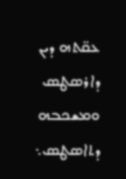ܥܩ̈ܬܗ ܕܝܢ ܕܐܪܣܛܣ ܘܡܫܟܒܗ ܕܬܐܣܛܣ܆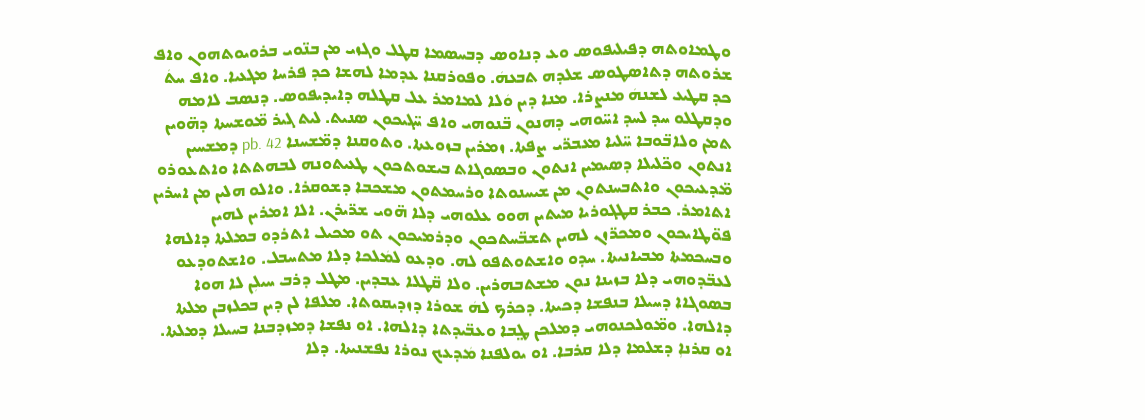ܘܛܡܐܘܬܗ ܕܦܝܠܝܦܘܣ ܘܥ ܕܢܐܘܣ ܕܒܚܣܡܐ ܩܛܠ ܘܓܙܝ ܡܢ ܒܢ̈ܘܝ ܒܪܘܝܘܬܗܘܢ ܘܐܦ ܫܪܘܬܗ ܕܬܐܣܛܘܣ ܫܠܕܗ ܬܒܥܗܿ. ܘܦܘܪܩܢܐ ܥܕܡܐ ܠܗܫܐ ܟܕ ܦܪܚܐ ܡܓܥܝܐ. ܘܐܦ ܚܬܿ ܟܕ ܩܛܝܥ ܠܫܢܗܿ ܡܢܨܪܐ. ܡܢܐ ܕܝܢ ܘܿܠܐ ܠܡܐܡܪ ܥܠ ܩܛܠܗ ܕܐܝܕܝܦܘܣ. ܕܢܣܒ ܠܐܡܗ ܘܕܩܛܠܘ ܚܕ ܠܚܕ ܐܚ̈ܘܗܝ ܕܗܢܘܢ ܒ̈ܢܘܗܝ ܘܐܦ ܚ̈ܓܝܟܘܢ ܣܢܝܬ. ܠܝܬ ܓܝܪ ܡ̈ܘܫܚܬܐ ܕܗ̈ܘܝܢ ܬܡܢ ܘܠܐܒ̈ܘܒܐ ܚ̈ܠܝܐ ܡܥܒܪ̈ܝ ܨܦܬܐ. ܙܡܪܝܢ ܒܙܘܥܬܐ. ܘܬܘܩܢܐ ܕܡ̈ܫܚܢܐ pb. 42 ܕܡܫܚܝܢ ܐܢܬܘܢ ܘܟ̈ܠܝܠܐ ܕܣܝܡܝܢ ܐܢܬܘܢ ܘܒܣܘܓܐܬ ܒܝܫܘܬܟܘܢ ܛܥܝܬܘܢܗ ܠܒܗܬܬܐ ܘܐܬܥܘܪܘ ܡ̈ܕܥܝܟܘܢ ܘܐܬܒܚܢܬܘܢ ܡܢ ܫܝܚܢܘܬܐ ܘܪܚܡܬܘܢ ܡܫܟܒܐ ܕܫܘܩܪܐ. ܘܐܠܘ ܗܠܝܢ ܡܢ ܐܚܪܝܢ ܐܬܐܡܪ. ܟܒܪ ܩܛܓܘܪܝܐ ܡܝܬܝܢ ܗܘܘ ܥܠܘܗܝ ܕܠܐ ܗ̈ܘܝ ܫܪ̈ܝܪܢ. ܐܠܐ ܐܡܪܝܢ ܠܗܝܢ ܦܘ̈ܛܐܝܟܘܢ ܘܡܟܪ̈ܙܢ ܠܗܝܢ ܬܫܒ̈ܚܬܟܘܢ ܘܕܪܡܝܟܘܢ ܬܘ ܡܟܝܠ ܐܬܪܕܘ ܒܡܠܬܐ ܕܐܠܗܐ ܘܒܚܟܡܬܐ ܡܒܝܐܢܝܬܐ. ܚܕܘ ܘܐܫܬܘܬܦܘ ܠܗ. ܘܕܥܘ ܠܡܿܠܟܐ ܕܠܐ ܡܬܚܒܠ. ܘܐܫܬܘܕܥܘ ܠܥܒ̈ܕܘܗܝ ܕܠܐ ܒܙܝܢܐ ܢܘܢ ܡܫܬܒܗܪܝܢ. ܘܠܐ ܩ̈ܛܠܐ ܥܒܕܝܢ. ܡܛܠ ܕܪܒ ܚܝܠܼܢ ܠܐ ܗܘܐ ܒܣܘܓܐܐ ܕܚܝܠܐ ܒܢܦܫܐ ܕܟܝܬܐ. ܕܟܪܟ ܠܗܿ ܫܘܪܐ ܕܙܕܝܩܘܬܐ. ܡܠܦܐ ܠܢ ܕܝܢ ܒܟܠܙܒܢ ܡܠܬܐ ܕܐܠܗܐ. ܘܡ̈ܘܠܟܢܘܗܝ ܕܡܠܟܢ ܛ݀ܒܐ ܘܥܒ̈ܝܕܬܐ ܕܐܠܗܐ. ܐܘ ܢܦܫܐ ܕܡܙܕܒܢܐ ܒܚܝܠܐ ܕܡܠܬܐ. ܐܘ ܩܪܢܐܼ ܕܫܠܡܐ ܕܠܐ ܩܪܒܐ. ܐܘ ܝܘܠܦܢܐ ܡܿܕܥܟ ܢܘܪܐ ܢܦܫܢܝܬܐ. ܕܠܐ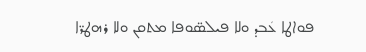ܦܘܐܛܐ ܥܿܒܕ ܘܠܐ ܦܝܠܣ̈ܘܦܐ ܡܬܩܢ ܘܠܐ ܪܗܛܪ̈ܐ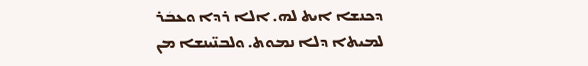ܕܟܢܫܐ ܐܝܬ ܠܗ. ܐܠܐ ܪܕܐ ܘܥܒܿܪ ܠܡܝܬܐ ܕܠܐ ܢܡܘܬ. ܘܠܒܢ̈ܝܢܫܐ ܡܢ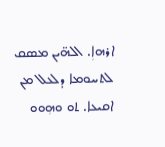ܐܪܗܐܼ. ܐܠܗ̈ܝܢ ܡܣܩ ܠܬܚܘܡܐ ܕܠܥܠ ܡܢ ܐܩܝܥܐ. ܬܘ ܘܗܼܘܘ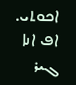ܐܟܘܬܝ. ܐܦ ܐܢܐ ܓܝܪ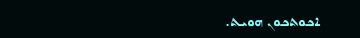ܐܟܘܬܟܘܢ ܗܘܝܬ.